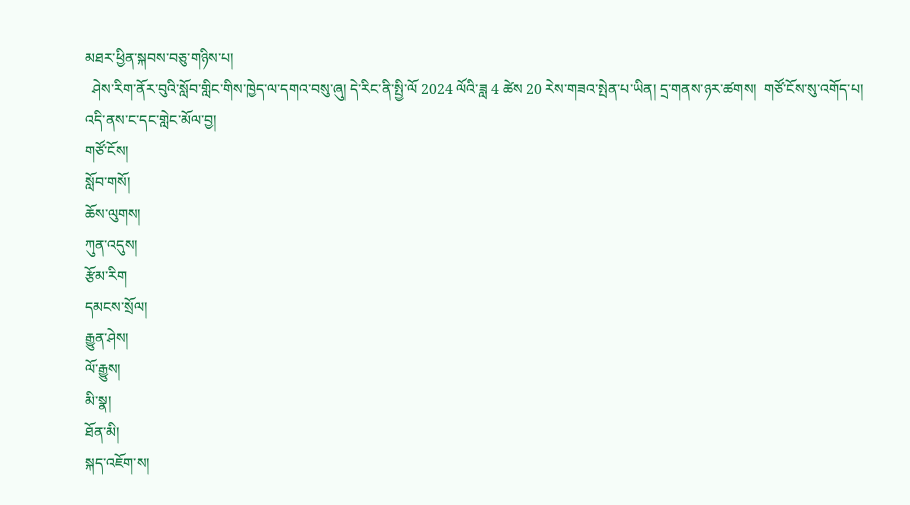མཐར་ཕྱིན་སྐབས་བཅུ་གཉིས་པ།
  ཤེས་རིག་ནོར་བུའི་སློབ་གླིང་གིས་ཁྱེད་ལ་དགའ་བསུ་ཞུ། དེ་རིང་ནི་སྤྱི་ལོ 2024 ལོའི་ཟླ 4 ཚེས 20 རེས་གཟའ་སྤེན་པ་ཡིན། དྲ་གནས་ཉར་ཚགས།  གཙོ་ངོས་སུ་འགོད་པ། འདི་ནས་ང་དང་གླེང་མོལ་བྱ།
གཙོ་ངོས།
སློབ་གསོ།
ཆོས་ལུགས།
ཀུན་འདུས།
རྩོམ་རིག
དམངས་སྲོལ།
རྒྱུན་ཤེས།
ལོ་རྒྱུས།
མི་སྣ།
ཐོན་མི།
སྐད་འཇོག་ས།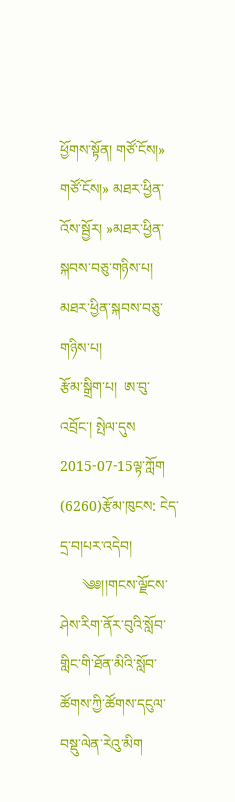ཕྱོགས་སྟོན། གཙོ་ངོས།» གཙོ་ངོས།» མཐར་ཕྱིན་འོས་སྦྱོར། »མཐར་ཕྱིན་སྐབས་བཅུ་གཉིས་པ།
མཐར་ཕྱིན་སྐབས་བཅུ་གཉིས་པ།
རྩོམ་སྒྲིག་པ།  ཨ་བུ་འབྲོང་། སྤེལ་དུས 2015-07-15ལྟ་ཀློག (6260)རྩོམ་ཁུངས: ངེད་དྲ་བ།པར་འདེབ།
      ༄༅།།གངས་ལྗོངས་ཤེས་རིག་ནོར་བུའི་སློབ་གླིང་གི་ཐོན་མིའི་སློབ་ཚོགས་ཀྱི་ཚོགས་དངུལ་བསྡུ་ལེན་རེའུ་མིག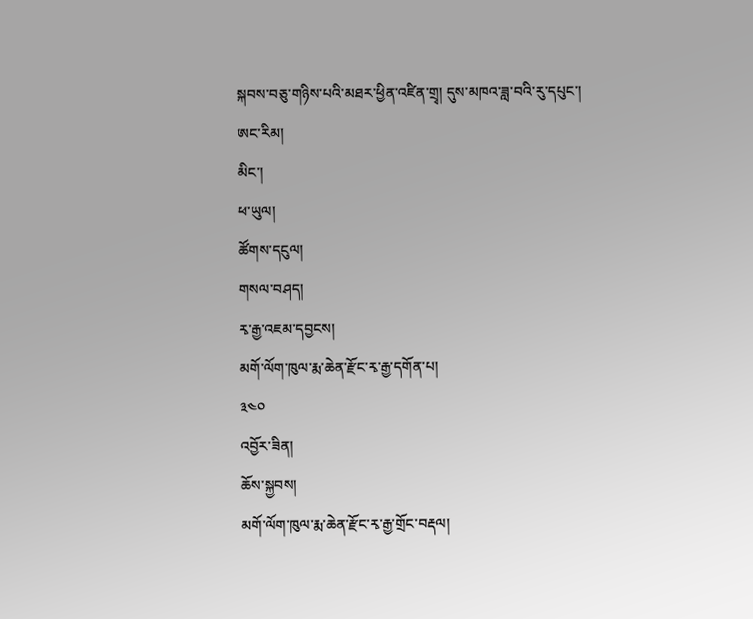སྐབས་བཅུ་གཉིས་པའི་མཐར་ཕྱིན་འཛིན་གྲྭ། དུས་མཁའ་ཟླ་བའི་རུ་དཔུང་།
ཨང་རིམ།
མིང་།
ཕ་ཡུལ།
ཚོགས་དངུལ།
གསལ་བཤད།
རྭ་རྒྱ་འཇམ་དབྱངས།
མགོ་ལོག་ཁུལ་རྨ་ཆེན་རྫོང་རྭ་རྒྱ་དགོན་པ།
༣༤༠
འབྱོར་ཟིན།
ཆོས་སྐྱབས།
མགོ་ལོག་ཁུལ་རྨ་ཆེན་རྫོང་རྭ་རྒྱ་གྲོང་བརྡལ།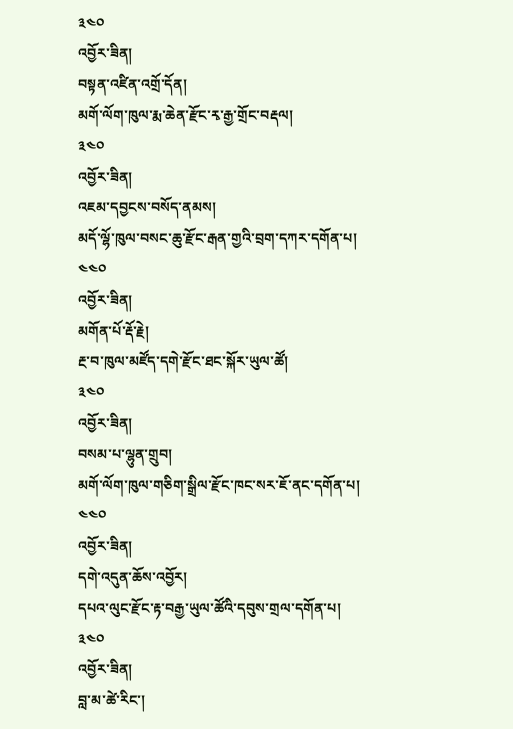༣༤༠
འབྱོར་ཟིན།
བསྟན་འཛིན་འགྲོ་དོན།
མགོ་ལོག་ཁུལ་རྨ་ཆེན་རྫོང་རྭ་རྒྱ་གྲོང་བརྡལ།
༣༤༠
འབྱོར་ཟིན།
འཇམ་དབྱངས་བསོད་ནམས།
མདོ་ལྷོ་ཁུལ་བསང་ཆུ་རྫོང་རྒན་གྱའི་བྲག་དཀར་དགོན་པ།
༤༤༠
འབྱོར་ཟིན།
མགོན་པོ་རྡོ་རྗེ།
རྔ་བ་ཁུལ་མཛོད་དགེ་རྫོང་ཐང་སྐོར་ཡུལ་ཚོ།
༣༤༠
འབྱོར་ཟིན།
བསམ་པ་ལྷུན་གྲུབ།
མགོ་ལོག་ཁུལ་གཅིག་སྒྲིལ་རྫོང་ཁང་སར་ཇོ་ནང་དགོན་པ།
༤༤༠
འབྱོར་ཟིན།
དགེ་འདུན་ཆོས་འབྱོར།
དཔའ་ལུང་རྫོང་རྟ་བརྒྱ་ཡུལ་ཚོའི་དབུས་གྲལ་དགོན་པ།
༣༤༠
འབྱོར་ཟིན།
བླ་མ་ཚེ་རིང་།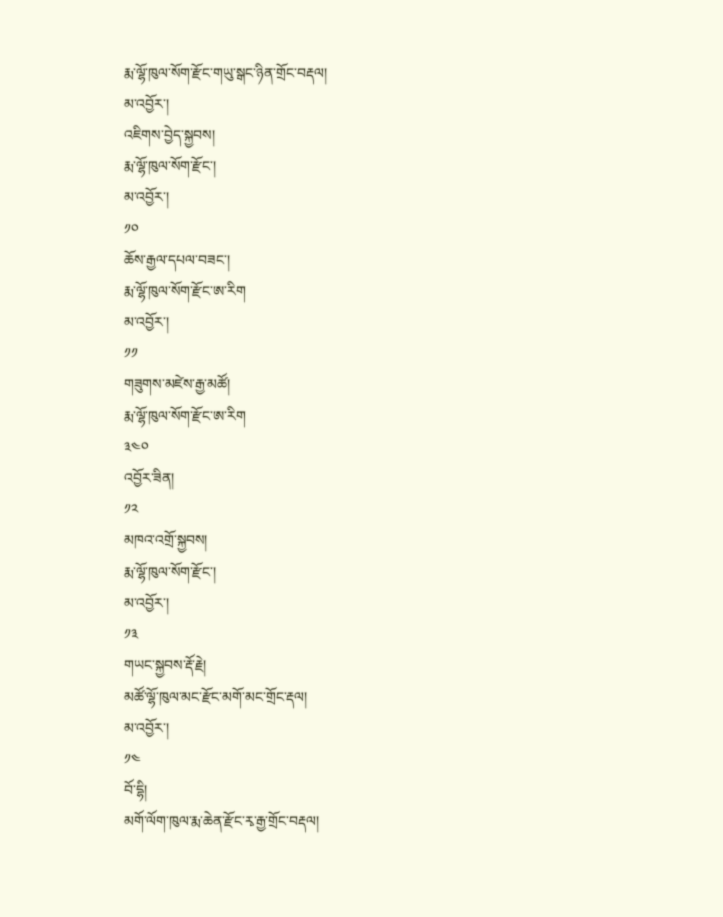རྨ་ལྷོ་ཁུལ་སོག་རྫོང་གཡུ་སྒང་ཉིན་གྲོང་བརྡལ།
མ་འབྱོར་།
འཇིགས་བྱེད་སྐྱབས།
རྨ་ལྷོ་ཁུལ་སོག་རྫོང་།
མ་འབྱོར་།
༡༠
ཆོས་རྒྱལ་དཔལ་བཟང་།
རྨ་ལྷོ་ཁུལ་སོག་རྫོང་ཨ་རིག
མ་འབྱོར་།
༡༡
གཟུགས་མཛེས་རྒྱ་མཚོ།
རྨ་ལྷོ་ཁུལ་སོག་རྫོང་ཨ་རིག
༣༤༠
འབྱོར་ཟིན།
༡༢
མཁའ་འགྲོ་སྐྱབས།
རྨ་ལྷོ་ཁུལ་སོག་རྫོང་།
མ་འབྱོར་།
༡༣
གཡང་སྐྱབས་རྡོ་རྗེ།
མཚོ་ལྷོ་ཁུལ་མང་རྫོང་མགོ་མང་གྲོང་རྡལ།
མ་འབྱོར་།
༡༤
བོ་དྷི།
མགོ་ལོག་ཁུལ་རྨ་ཆེན་རྫོང་རྭ་རྒྱ་གྲོང་བརྡལ།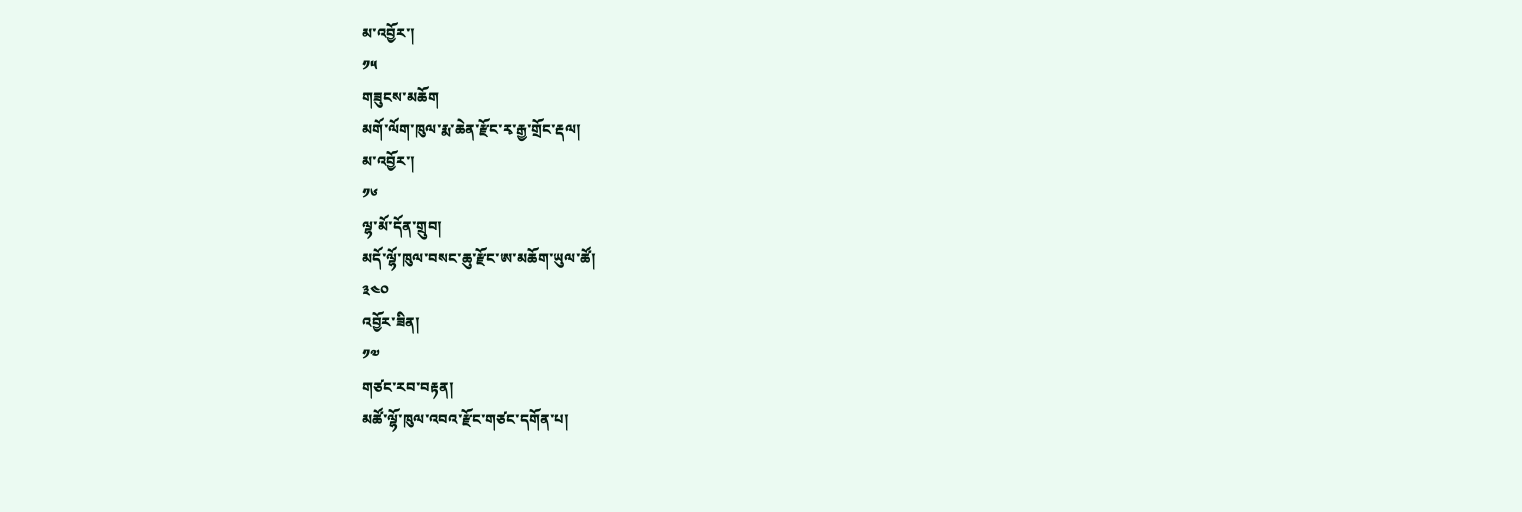མ་འབྱོར་།
༡༥
གཟུངས་མཆོག
མགོ་ལོག་ཁུལ་རྨ་ཆེན་རྫོང་རྭ་རྒྱ་གྲོང་རྡལ།
མ་འབྱོར་།
༡༦
ལྷ་མོ་དོན་གྲུབ།
མདོ་ལྷོ་ཁུལ་བསང་ཆུ་རྫོང་ཨ་མཆོག་ཡུལ་ཚོ།
༣༤༠
འབྱོར་ཟིན།
༡༧
གཙང་རབ་བརྟན།
མཚོ་ལྷོ་ཁུལ་འབའ་རྫོང་གཙང་དགོན་པ།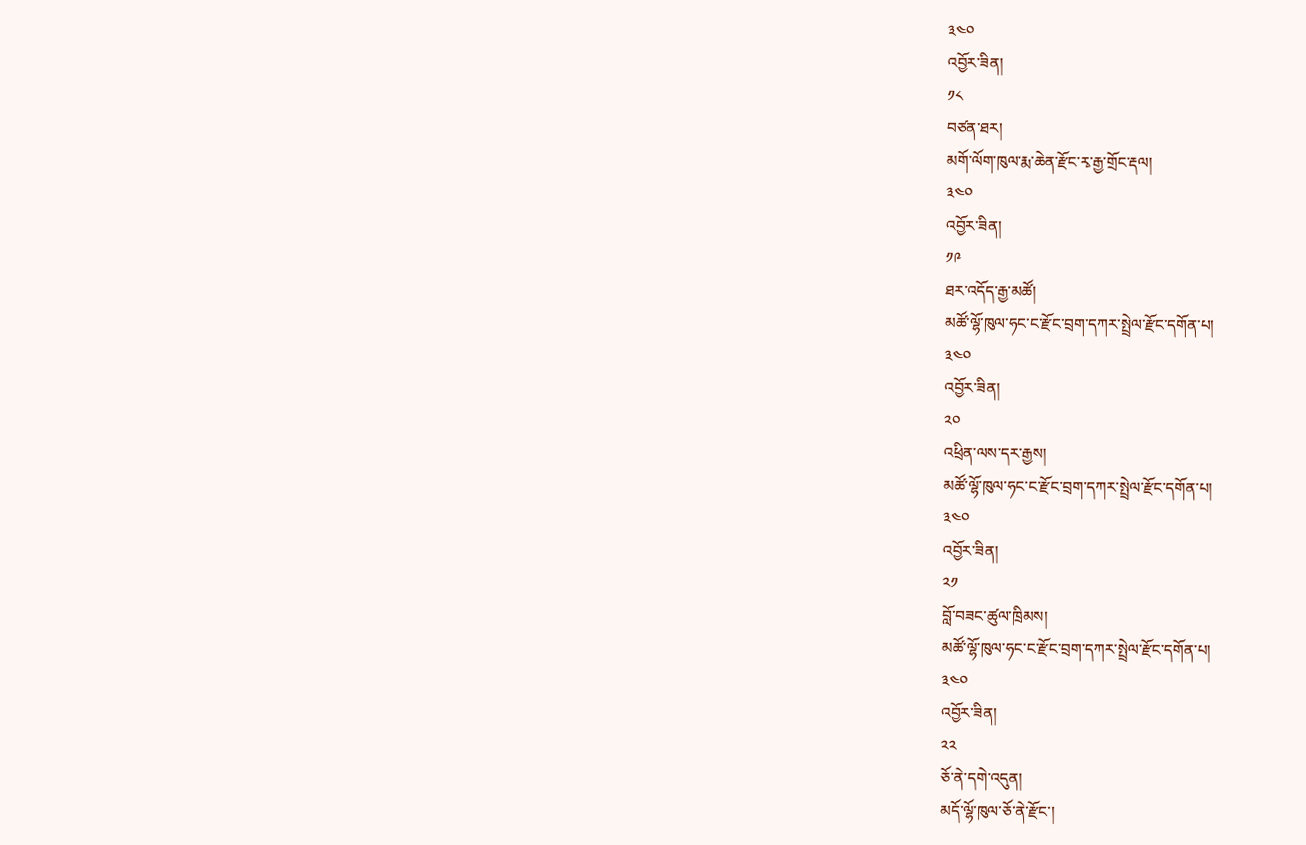༣༤༠
འབྱོར་ཟིན།
༡༨
བཙན་ཐར།
མགོ་ལོག་ཁུལ་རྨ་ཆེན་རྫོང་རྭ་རྒྱ་གྲོང་རྡལ།
༣༤༠
འབྱོར་ཟིན།
༡༩
ཐར་འདོད་རྒྱ་མཚོ།
མཚོ་ལྷོ་ཁུལ་ཧང་ང་རྫོང་བྲག་དཀར་སྤྲེལ་རྫོང་དགོན་པ།
༣༤༠
འབྱོར་ཟིན།
༢༠
འཕྲིན་ལས་དར་རྒྱས།
མཚོ་ལྷོ་ཁུལ་ཧང་ང་རྫོང་བྲག་དཀར་སྤྲེལ་རྫོང་དགོན་པ།
༣༤༠
འབྱོར་ཟིན།
༢༡
བློ་བཟང་ཚུལ་ཁྲིམས།
མཚོ་ལྷོ་ཁུལ་ཧང་ང་རྫོང་བྲག་དཀར་སྤྲེལ་རྫོང་དགོན་པ།
༣༤༠
འབྱོར་ཟིན།
༢༢
ཅོ་ནེ་དགེ་འདུན།
མདོ་ལྷོ་ཁུལ་ཅོ་ནེ་རྫོང་།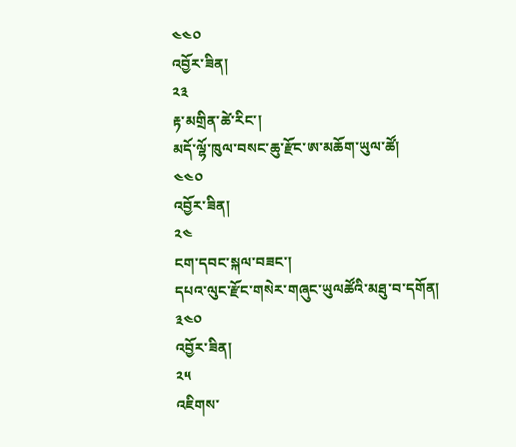༤༤༠
འབྱོར་ཟིན།
༢༣
རྟ་མགྲིན་ཚེ་རིང་།
མདོ་ལྷོ་ཁུལ་བསང་ཆུ་རྫོང་ཨ་མཆོག་ཡུལ་ཚོ།
༤༤༠
འབྱོར་ཟིན།
༢༤
ངག་དབང་སྐལ་བཟང་།
དཔའ་ལུང་རྫོང་གསེར་གཞུང་ཡུལཚོའི་མཐུ་བ་དགོན།
༣༤༠
འབྱོར་ཟིན།
༢༥
འཇིགས་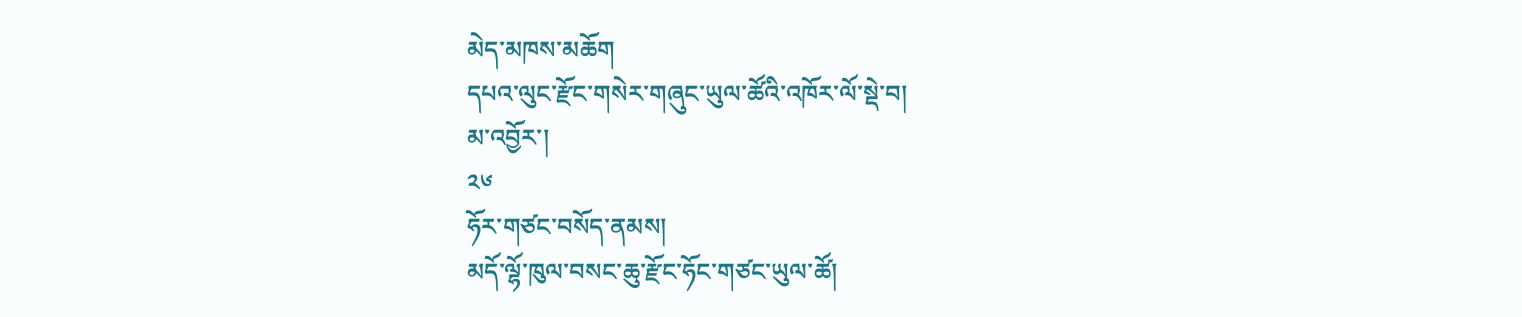མེད་མཁས་མཆོག
དཔའ་ལུང་རྫོང་གསེར་གཞུང་ཡུལ་ཚོའི་འཁོར་ལོ་སྡེ་བ།
མ་འབྱོར་།
༢༦
ཧོར་གཙང་བསོད་ནམས།
མདོ་ལྷོ་ཁུལ་བསང་ཆུ་རྫོང་ཧོང་གཙང་ཡུལ་ཚོ།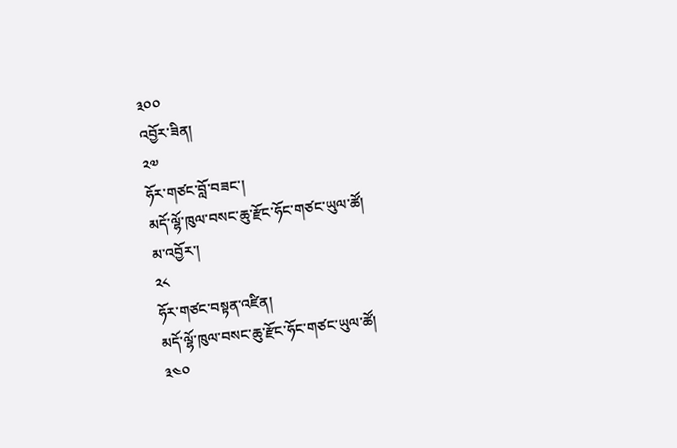༣༠༠
འབྱོར་ཟིན།
༢༧
ཧོར་གཙང་བློ་བཟང་།
མདོ་ལྷོ་ཁུལ་བསང་ཆུ་རྫོང་ཧོང་གཙང་ཡུལ་ཚོ།
མ་འབྱོར་།
༢༨
ཧོར་གཙང་བསྟན་འཛིན།
མདོ་ལྷོ་ཁུལ་བསང་ཆུ་རྫོང་ཧོང་གཙང་ཡུལ་ཚོ།
༣༤༠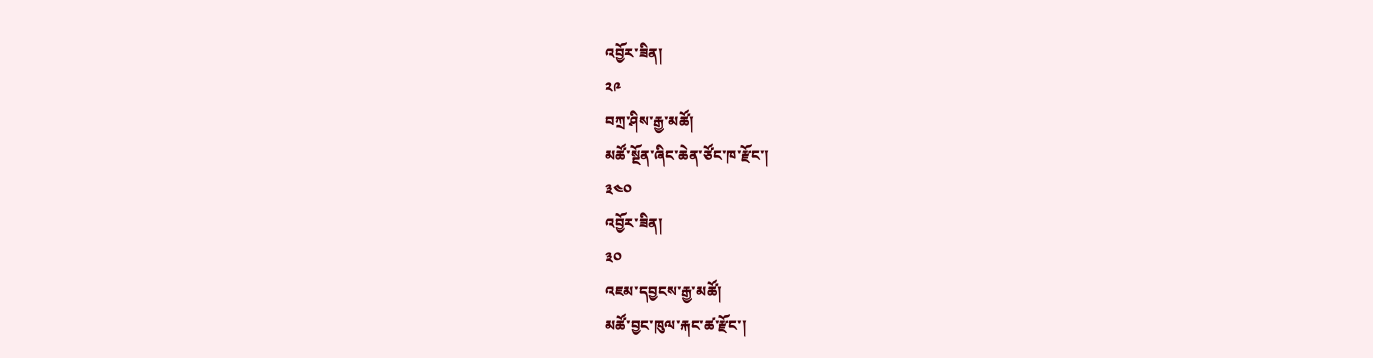འབྱོར་ཟིན།
༢༩
བཀྲ་ཤིས་རྒྱ་མཚོ།
མཚོ་སྔོན་ཞིང་ཆེན་ཙོང་ཁ་རྫོང་།
༣༤༠
འབྱོར་ཟིན།
༣༠
འཇམ་དབྱངས་རྒྱ་མཚོ།
མཚོ་བྱང་ཁུལ་རྐང་ཚ་རྫོང་།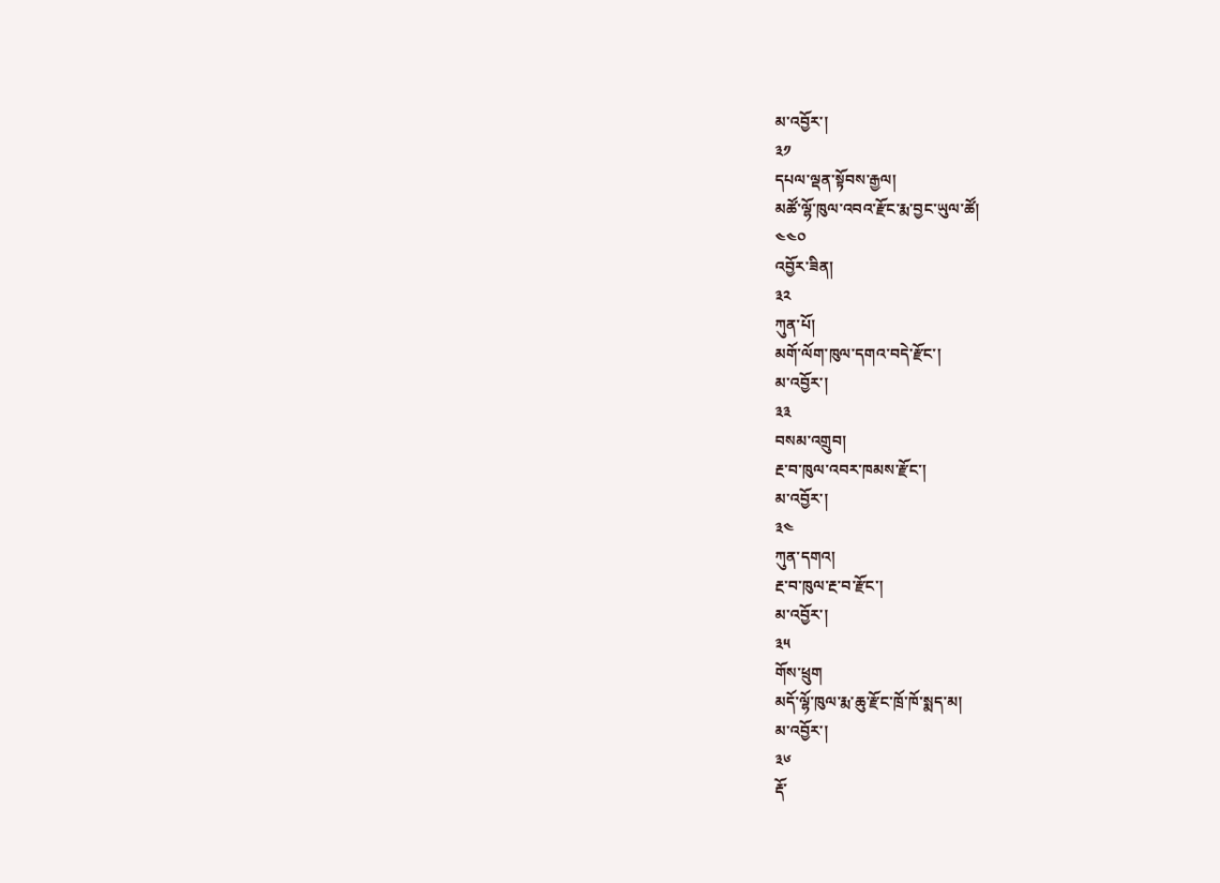མ་འབྱོར་།
༣༡
དཔལ་ལྡན་སྟོབས་རྒྱལ།
མཚོ་ལྷོ་ཁུལ་འབའ་རྫོང་རྨ་བྱང་ཡུལ་ཚོ།
༤༤༠
འབྱོར་ཟིན།
༣༢
ཀུན་པོ།
མགོ་ལོག་ཁུལ་དགའ་བདེ་རྫོང་།
མ་འབྱོར་།
༣༣
བསམ་འགྲུབ།
རྔ་བ་ཁུལ་འབར་ཁམས་རྫོང་།
མ་འབྱོར་།
༣༤
ཀུན་དགའ།
རྔ་བ་ཁུལ་རྔ་བ་རྫོང་།
མ་འབྱོར་།
༣༥
གོས་ཕྲུག
མདོ་ལྷོ་ཁུལ་རྨ་ཆུ་རྫོང་ཁྲོ་ཁོ་སྨད་མ།
མ་འབྱོར་།
༣༦
རྡོ་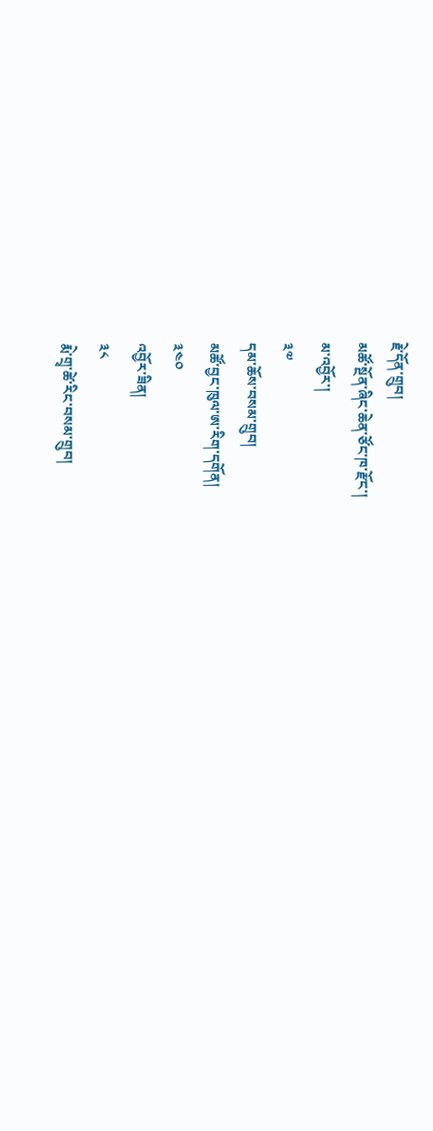རྗེ་དོན་གྲུབ།
མཚོ་སྔོན་ཞིང་ཆེན་ཙོང་ཁ་རྫོང་།
མ་འབྱོར་།
༣༧
དམ་ཆོས་བསམ་གྲུབ།
མཚོ་བྱང་ཁུལ་ཨ་རིག་དགོན།
༣༤༠
འབྱོར་ཟིན།
༣༨
རྨེ་གྲྭ་ཚེ་རིང་བསམ་གྲུབ།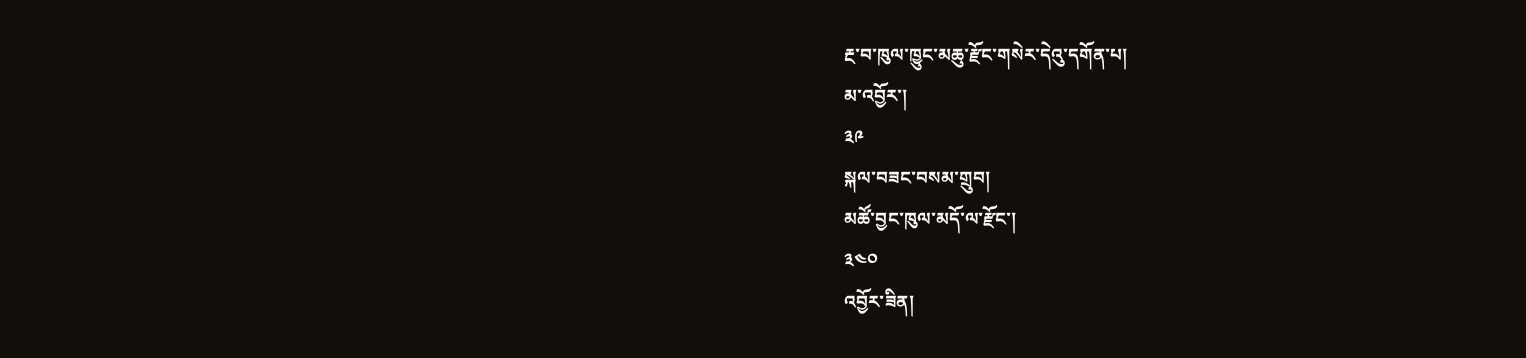རྔ་བ་ཁུལ་ཁྱུང་མཆུ་རྫོང་གསེར་དེའུ་དགོན་པ།
མ་འབྱོར་།
༣༩
སྐལ་བཟང་བསམ་གྲུབ།
མཚོ་བྱང་ཁུལ་མདོ་ལ་རྫོང་།
༣༤༠
འབྱོར་ཟིན།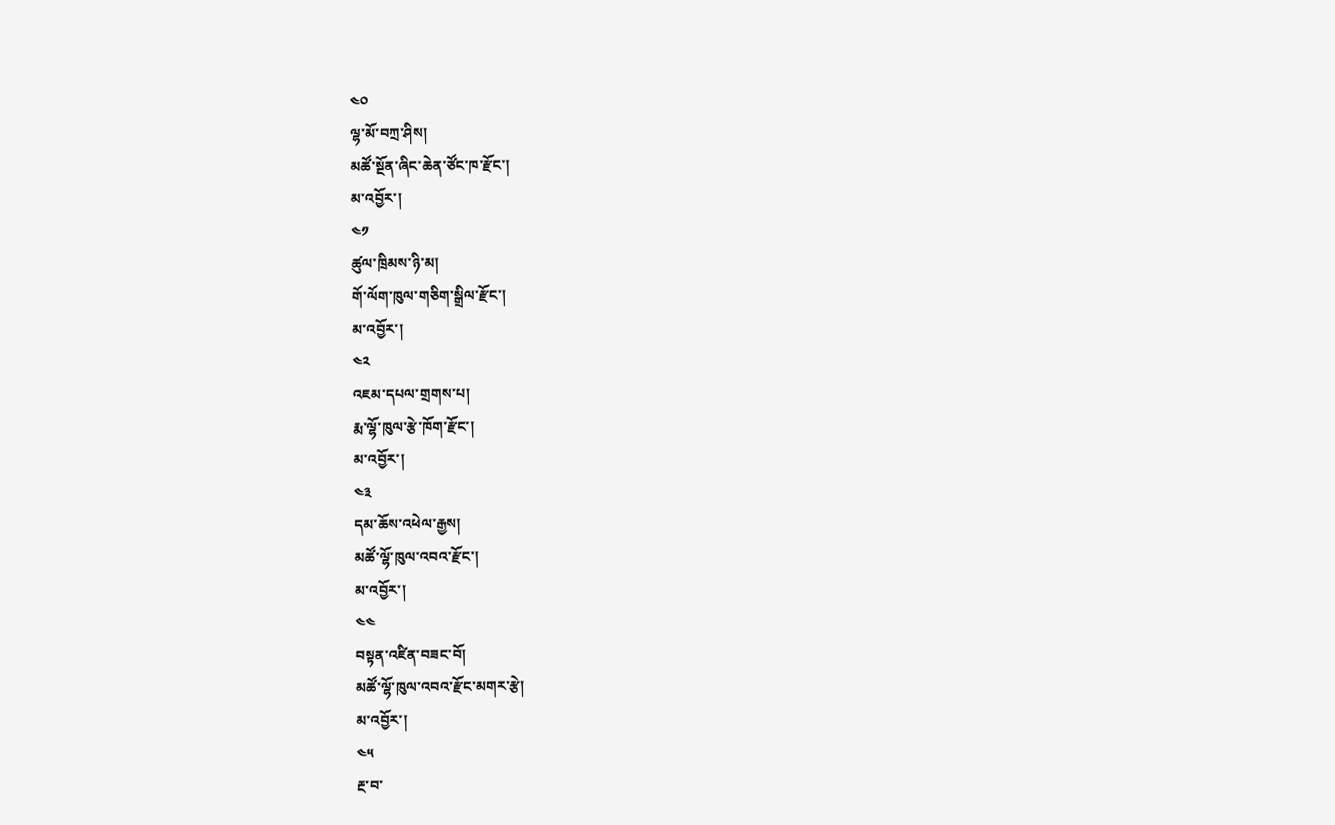༤༠
ལྷ་མོ་བཀྲ་ཤིས།
མཚོ་སྔོན་ཞིང་ཆེན་ཙོང་ཁ་རྫོང་།
མ་འབྱོར་།
༤༡
ཚུལ་ཁྲིམས་ཉི་མ།
གོ་ལོག་ཁུལ་གཅིག་སྒྲིལ་རྫོང་།
མ་འབྱོར་།
༤༢
འཇམ་དཔལ་གྲགས་པ།
རྨ་ལྷོ་ཁུལ་རྩེ་ཁོག་རྫོང་།
མ་འབྱོར་།
༤༣
དམ་ཆོས་འཕེལ་རྒྱས།
མཚོ་ལྷོ་ཁུལ་འབའ་རྫོང་།
མ་འབྱོར་།
༤༤
བསྟན་འཛིན་བཟང་བོ།
མཚོ་ལྷོ་ཁུལ་འབའ་རྫོང་མགར་རྩེ།
མ་འབྱོར་།
༤༥
རྔ་བ་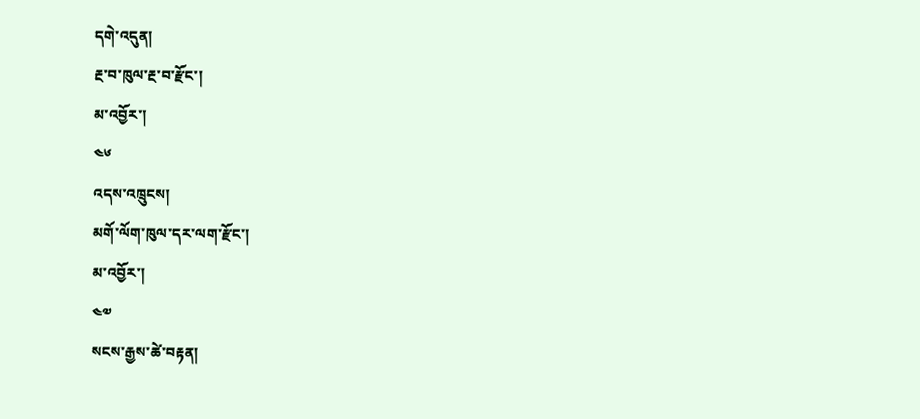དགེ་འདུན།
རྔ་བ་ཁུལ་རྔ་བ་རྫོང་།
མ་འབྱོར་།
༤༦
འདས་འཁྲུངས།
མགོ་ལོག་ཁུལ་དར་ལག་རྫོང་།
མ་འབྱོར་།
༤༧
སངས་རྒྱས་ཚེ་བརྟན།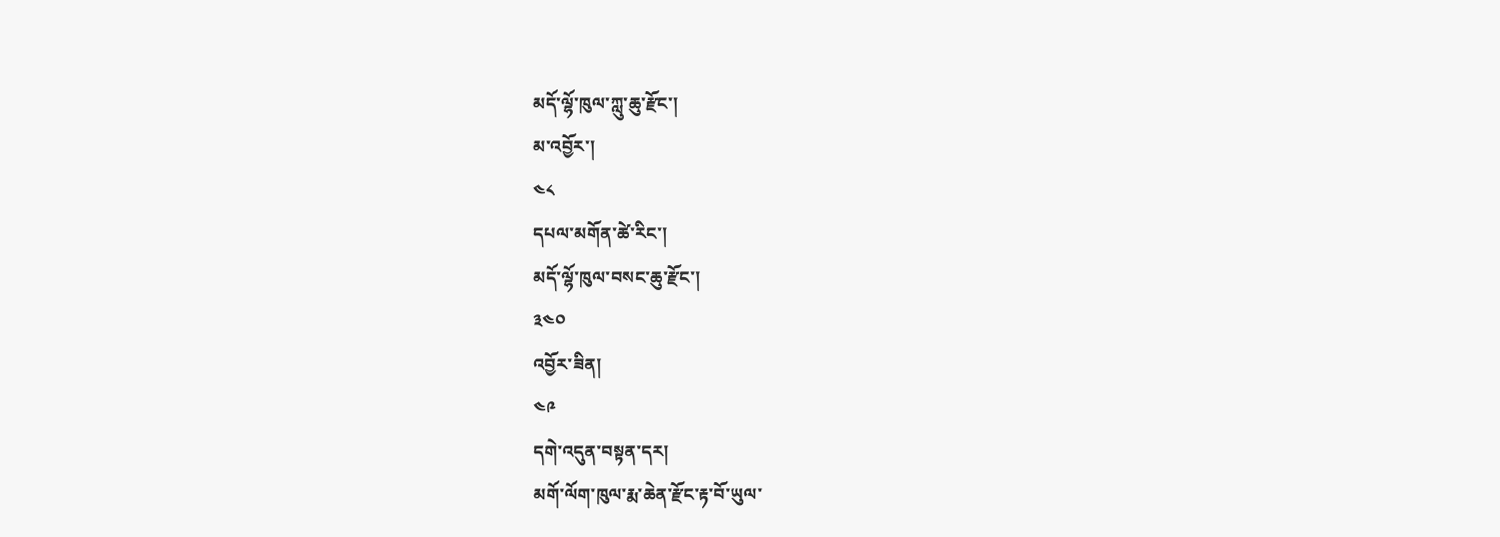མདོ་ལྷོ་ཁུལ་ཀླུ་ཆུ་རྫོང་།
མ་འབྱོར་།
༤༨
དཔལ་མགོན་ཚེ་རིང་།
མདོ་ལྷོ་ཁུལ་བསང་ཆུ་རྫོང་།
༣༤༠
འབྱོར་ཟིན།
༤༩
དགེ་འདུན་བསྟན་དར།
མགོ་ལོག་ཁུལ་རྨ་ཆེན་རྫོང་རྟ་བོ་ཡུལ་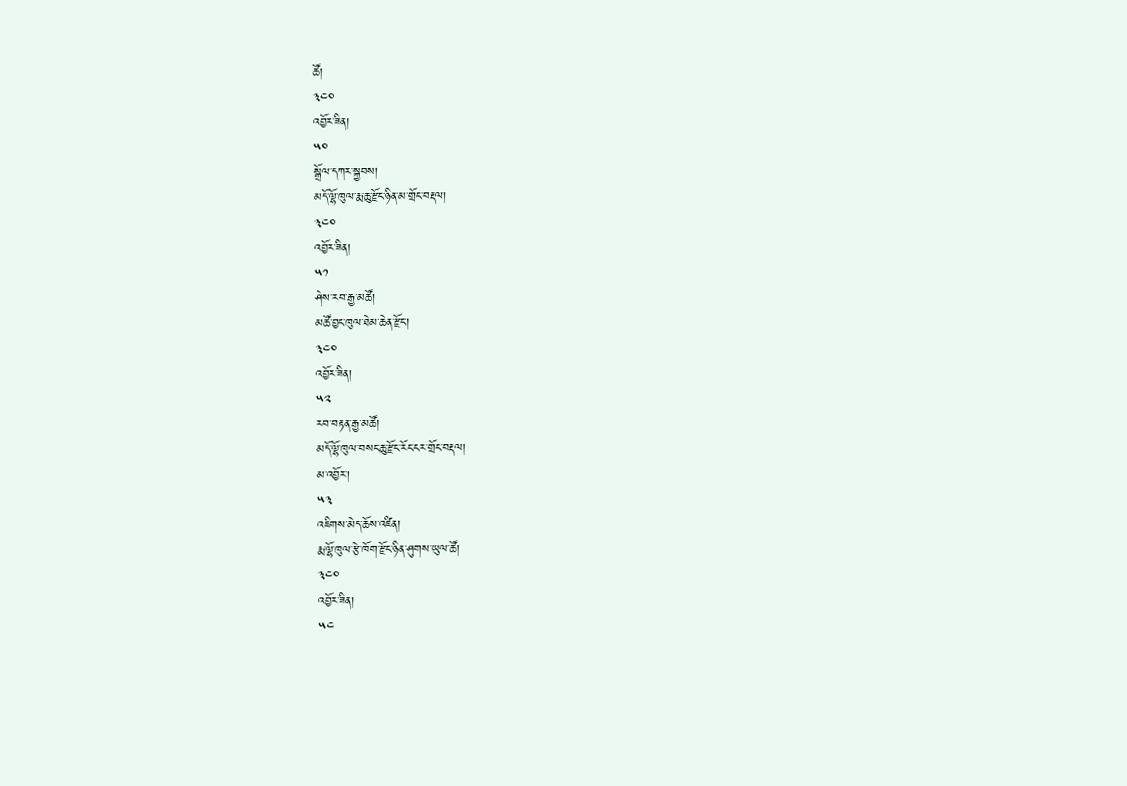ཚོ།
༣༤༠
འབྱོར་ཟིན།
༥༠
སྒྲོལ་དཀར་སྐྱབས།
མདོ་ལྷོ་ཁུལ་རྨ་ཆུ་རྫོང་ཉིན་མ་གྲོང་བརྡལ།
༣༤༠
འབྱོར་ཟིན།
༥༡
ཤེས་རབ་རྒྱ་མཚོ།
མཚོ་བྱང་ཁུལ་ཐེམ་ཆེན་རྫོང་།
༣༤༠
འབྱོར་ཟིན།
༥༢
རབ་བརྟན་རྒྱ་མཚོ།
མདོ་ལྷོ་ཁུལ་བསང་ཆུ་རྫོང་རོང་ངར་གྲོང་བརྡལ།
མ་འབྱོར་།
༥༣
འཇིགས་མེད་ཆོས་འཛིན།
རྨ་ལྷོ་ཁུལ་རྩེ་ཁོག་རྫོང་ཉིན་ཤུགས་ཡུལ་ཚོ།
༣༤༠
འབྱོར་ཟིན།
༥༤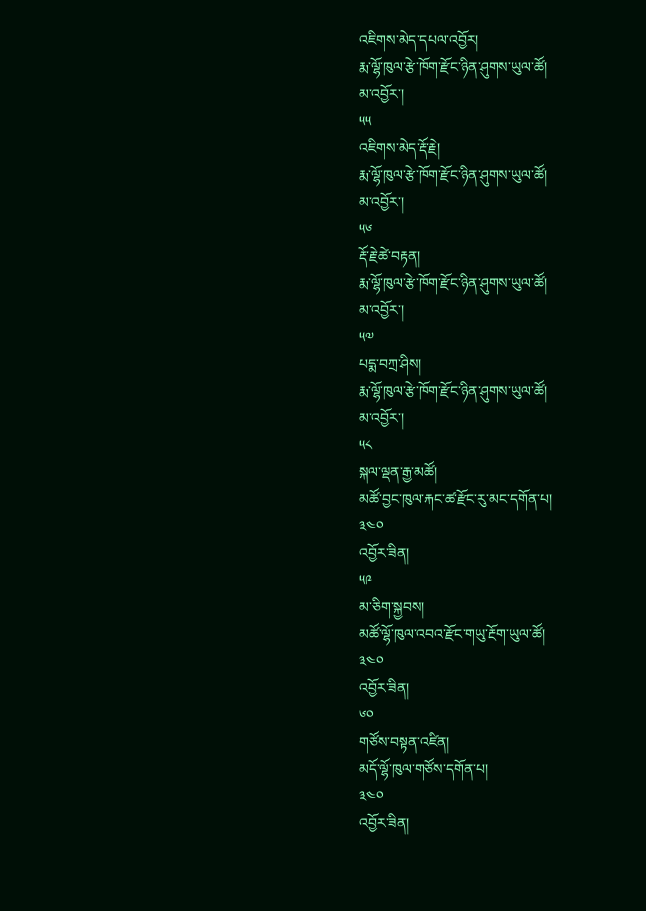འཇིགས་མེད་དཔལ་འབྱོར།
རྨ་ལྷོ་ཁུལ་རྩེ་ཁོག་རྫོང་ཉིན་ཤུགས་ཡུལ་ཚོ།
མ་འབྱོར་།
༥༥
འཇིགས་མེད་རྡོ་རྗེ།
རྨ་ལྷོ་ཁུལ་རྩེ་ཁོག་རྫོང་ཉིན་ཤུགས་ཡུལ་ཚོ།
མ་འབྱོར་།
༥༦
རྡོ་རྗེ་ཚེ་བརྟན།
རྨ་ལྷོ་ཁུལ་རྩེ་ཁོག་རྫོང་ཉིན་ཤུགས་ཡུལ་ཚོ།
མ་འབྱོར་།
༥༧
པདྨ་བཀྲ་ཤིས།
རྨ་ལྷོ་ཁུལ་རྩེ་ཁོག་རྫོང་ཉིན་ཤུགས་ཡུལ་ཚོ།
མ་འབྱོར་།
༥༨
སྐལ་ལྡན་རྒྱ་མཚོ།
མཚོ་བྱང་ཁུལ་རྐང་ཚ་རྫོང་རུ་མང་དགོན་པ།
༣༤༠
འབྱོར་ཟིན།
༥༩
མ་ཅིག་སྐྱབས།
མཚོ་ལྷོ་ཁུལ་འབའ་རྫོང་གཡུ་རྔོག་ཡུལ་ཚོ།
༣༤༠
འབྱོར་ཟིན།
༦༠
གཙོས་བསྟན་འཛིན།
མདོ་ལྷོ་ཁུལ་གཙོས་དགོན་པ།
༣༤༠
འབྱོར་ཟིན།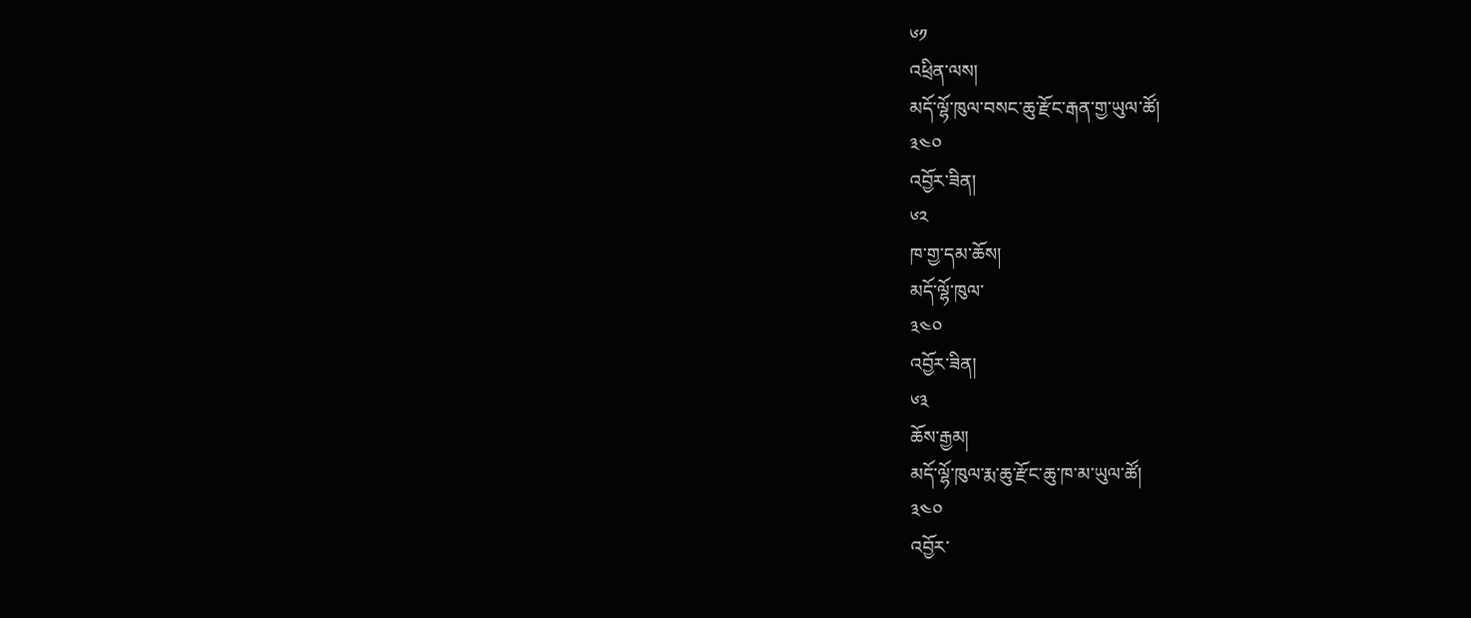༦༡
འཕྲིན་ལས།
མདོ་ལྷོ་ཁུལ་བསང་ཆུ་རྫོང་རྒན་གྱ་ཡུལ་ཚོ།
༣༤༠
འབྱོར་ཟིན།
༦༢
ཁ་གྱ་དམ་ཆོས།
མདོ་ལྷོ་ཁུལ་
༣༤༠
འབྱོར་ཟིན།
༦༣
ཆོས་རྒྱམ།
མདོ་ལྷོ་ཁུལ་རྨ་ཆུ་རྫོང་ཆུ་ཁ་མ་ཡུལ་ཚོ།
༣༤༠
འབྱོར་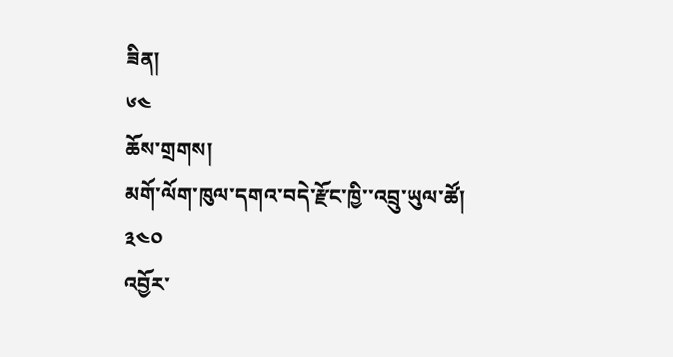ཟིན།
༦༤
ཆོས་གྲགས།
མགོ་ལོག་ཁུལ་དགའ་བདེ་རྫོང་ཁྱི་་འབྲུ་ཡུལ་ཚོ།
༣༤༠
འབྱོར་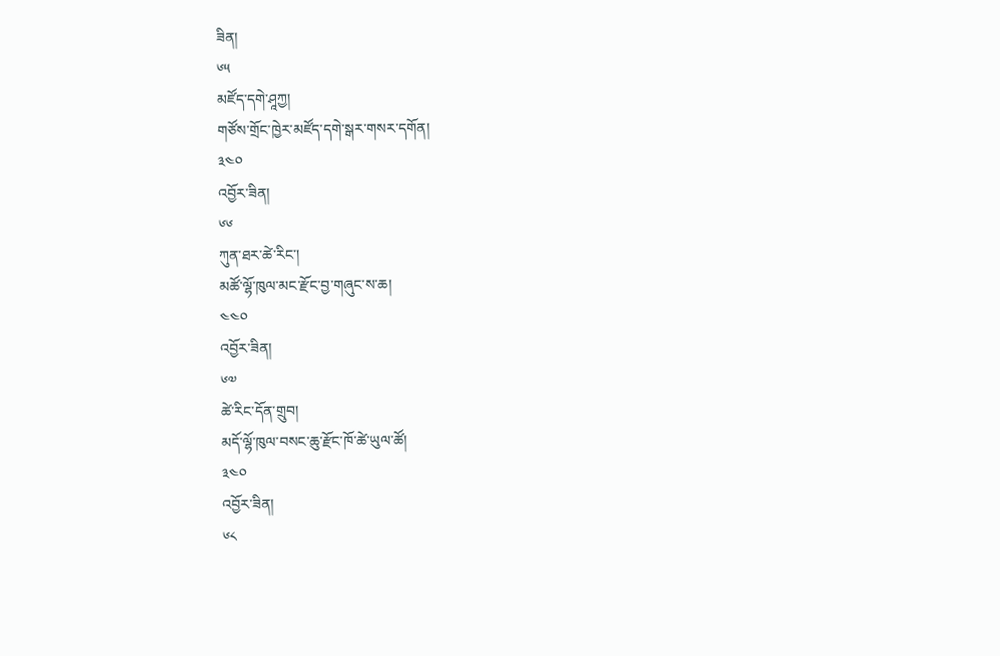ཟིན།
༦༥
མཛོད་དགེ་ཤཱཀྱ།
གཙོས་གྲོང་ཁྱེར་མཛོད་དགེ་སྒར་གསར་དགོན།
༣༤༠
འབྱོར་ཟིན།
༦༦
ཀུན་ཐར་ཚེ་རིང་།
མཚོ་ལྷོ་ཁུལ་མང་རྫོང་བྱ་གཞུང་ས་ཆ།
༤༤༠
འབྱོར་ཟིན།
༦༧
ཚེ་རིང་དོན་གྲུབ།
མདོ་ལྷོ་ཁུལ་བསང་ཆུ་རྫོང་ཁོ་ཚེ་ཡུལ་ཚོ།
༣༤༠
འབྱོར་ཟིན།
༦༨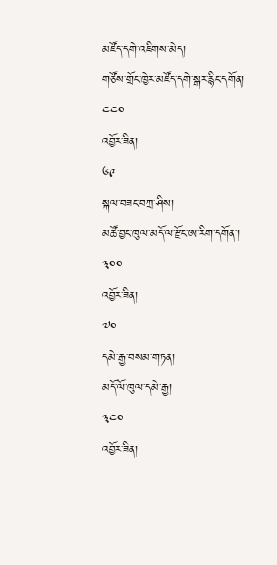མཛོད་དགེ་འཇིགས་མེད།
གཙོས་གྲོང་ཁྱེར་མཛོད་དགེ་སྒར་རྙིང་དགོན།
༤༤༠
འབྱོར་ཟིན།
༦༩
སྐལ་བཟང་བཀྲ་ཤིས།
མཚོ་བྱང་ཁུལ་མདོ་ལ་རྫོང་ཨ་རིག་དགོན་།
༣༠༠
འབྱོར་ཟིན།
༧༠
དམེ་རྒྱ་བསམ་གཏན།
མདོ་ལོ་ཁུལ་དམེ་རྒྱ།
༣༤༠
འབྱོར་ཟིན།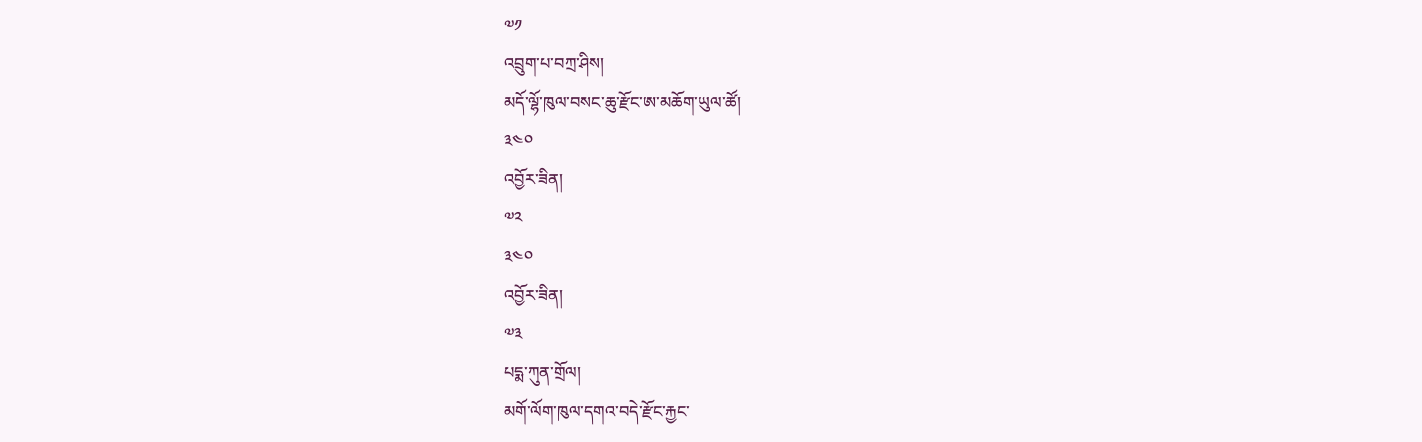༧༡
འབྲུག་པ་བཀྲ་ཤིས།
མདོ་ལྷོ་ཁུལ་བསང་ཆུ་རྫོང་ཨ་མཆོག་ཡུལ་ཚོ།
༣༤༠
འབྱོར་ཟིན།
༧༢
༣༤༠
འབྱོར་ཟིན།
༧༣
པདྨ་ཀུན་གྲོལ།
མགོ་ལོག་ཁུལ་དགའ་བདེ་རྫོང་རྐྱང་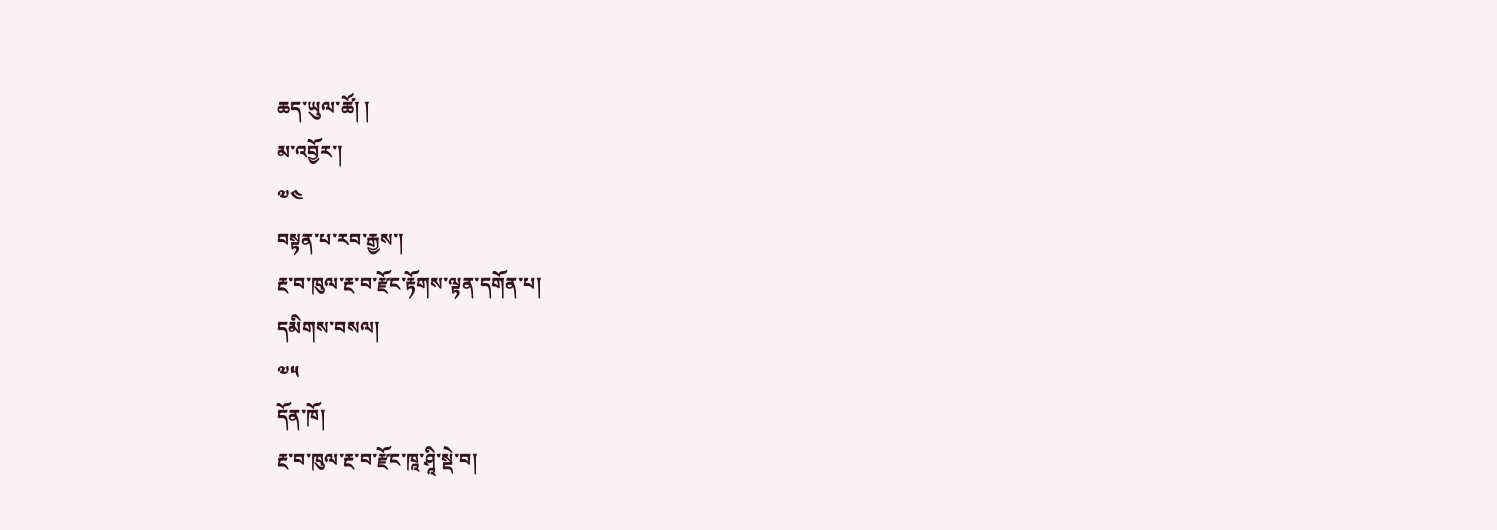ཆད་ཡུལ་ཚོ། །
མ་འབྱོར་།
༧༤
བསྟན་པ་རབ་རྒྱས་།
རྔ་བ་ཁུལ་རྔ་བ་རྫོང་རྟོགས་ལྟན་དགོན་པ།
དམིགས་བསལ།
༧༥
དོན་ཁོ།
རྔ་བ་ཁུལ་རྔ་བ་རྫོང་ཁཱ་ཤཱི་སྡེ་བ།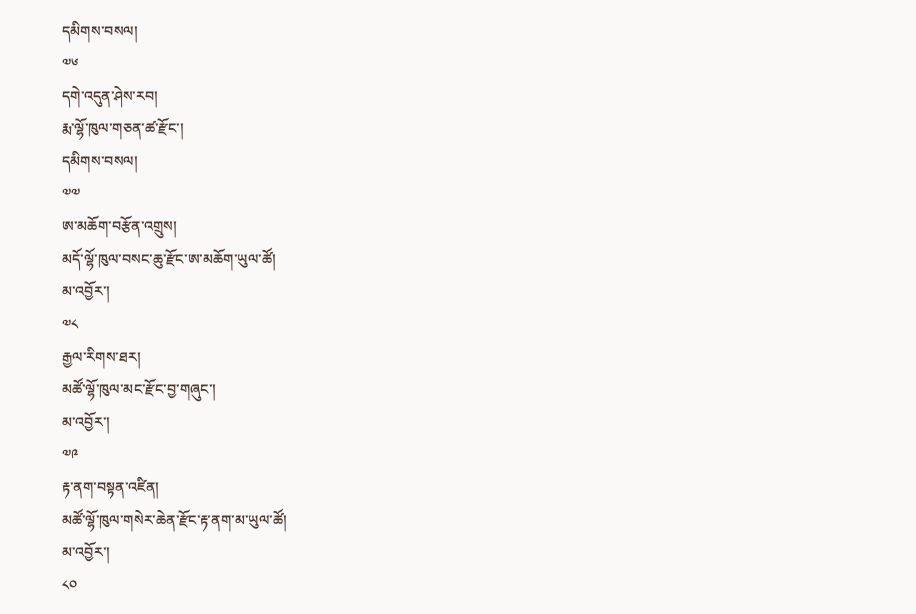དམིགས་བསལ།
༧༦
དགེ་འདུན་ཤེས་རབ།
རྨ་ལྷོ་ཁུལ་གཅན་ཚ་རྫོང་།
དམིགས་བསལ།
༧༧
ཨ་མཆོག་བརྩོན་འགྲུས།
མདོ་ལྷོ་ཁུལ་བསང་ཆུ་རྫོང་ཨ་མཆོག་ཡུལ་ཚོ།
མ་འབྱོར་།
༧༨
རྒྱལ་རིགས་ཐར།
མཚོ་ལྷོ་ཁུལ་མང་རྫོང་བྱ་གཞུང་།
མ་འབྱོར་།
༧༩
རྟ་ནག་བསྟན་འཛིན།
མཚོ་ལྷོ་ཁུལ་གསེར་ཆེན་རྫོང་རྟ་ནག་མ་ཡུལ་ཚོ།
མ་འབྱོར་།
༨༠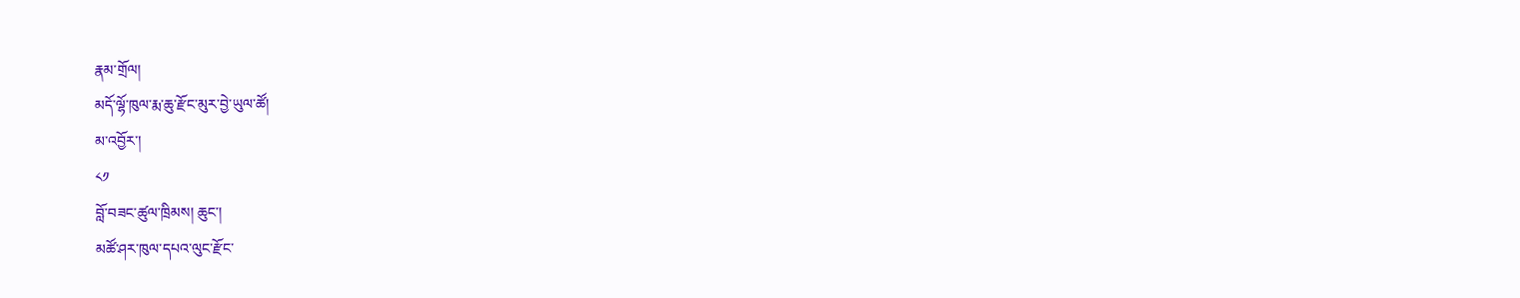རྣམ་གྲོལ།
མདོ་ལྷོ་ཁུལ་རྨ་ཆུ་རྫོང་མུར་བྱེ་ཡུལ་ཚོ།
མ་འབྱོར་།
༨༡
བློ་བཟང་ཚུལ་ཁྲིམས། ཆུང་།
མཚོ་ཤར་ཁུལ་དཔའ་ལུང་རྫོང་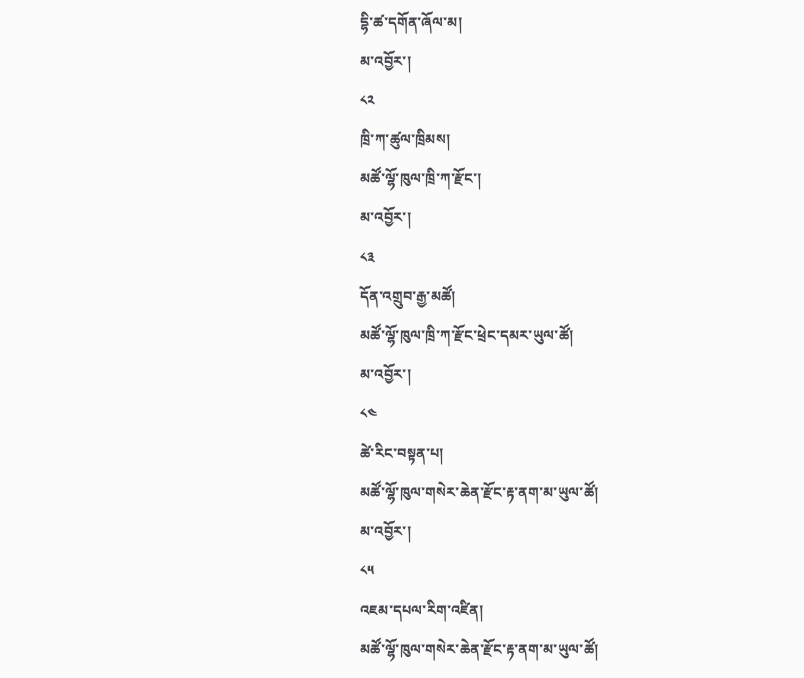དྷི་ཚ་དགོན་ཞོལ་མ།
མ་འབྱོར་།
༨༢
ཁྲི་ཀ་ཚུལ་ཁྲིམས།
མཚོ་ལྷོ་ཁུལ་ཁྲི་ཀ་རྫོང་།
མ་འབྱོར་།
༨༣
དོན་འགྲུབ་རྒྱ་མཚོ།
མཚོ་ལྷོ་ཁུལ་ཁྲི་ཀ་རྫོང་ཕྲེང་དམར་ཡུལ་ཚོ།
མ་འབྱོར་།
༨༤
ཚེ་རིང་བསྟན་པ།
མཚོ་ལྷོ་ཁུལ་གསེར་ཆེན་རྫོང་རྟ་ནག་མ་ཡུལ་ཚོ།
མ་འབྱོར་།
༨༥
འཇམ་དཔལ་རིག་འཛིན།
མཚོ་ལྷོ་ཁུལ་གསེར་ཆེན་རྫོང་རྟ་ནག་མ་ཡུལ་ཚོ།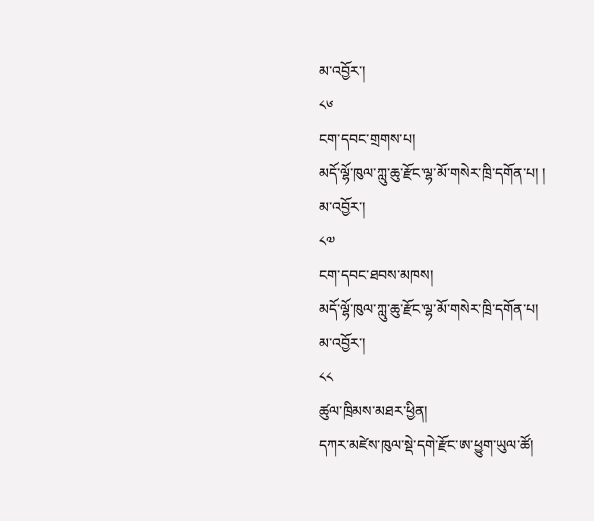མ་འབྱོར་།
༨༦
ངག་དབང་གྲགས་པ།
མདོ་ལྷོ་ཁུལ་ཀླུ་ཆུ་རྫོང་ལྷ་མོ་གསེར་ཁྲི་དགོན་པ། །
མ་འབྱོར་།
༨༧
ངག་དབང་ཐབས་མཁས།
མདོ་ལྷོ་ཁུལ་ཀླུ་ཆུ་རྫོང་ལྷ་མོ་གསེར་ཁྲི་དགོན་པ།
མ་འབྱོར་།
༨༨
ཚུལ་ཁྲིམས་མཐར་ཕྱིན།
དཀར་མཛེས་ཁུལ་སྡེ་དགེ་རྫོང་ཨ་ཕྱུག་ཡུལ་ཚོ།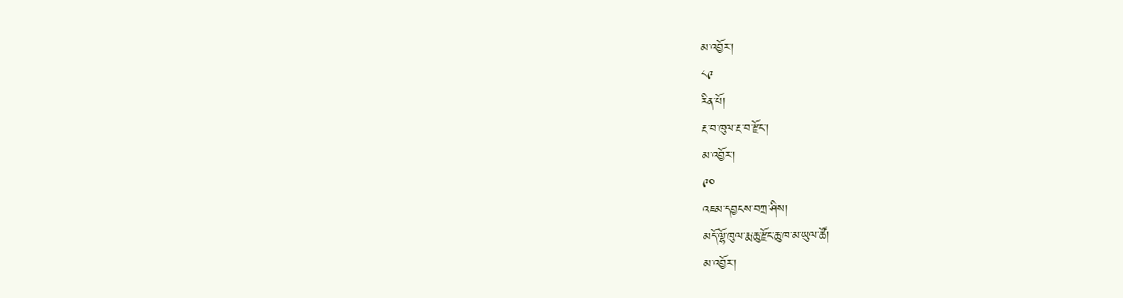མ་འབྱོར་།
༨༩
རིན་པོ།
རྔ་བ་ཁུལ་རྔ་བ་རྫོང་།
མ་འབྱོར་།
༩༠
འཇམ་དབྱངས་བཀྲ་ཤིས།
མདོ་ལྷོ་ཁུལ་རྨ་ཆུ་རྫོང་ཆུ་ཁ་མ་ཡུལ་ཚོ།
མ་འབྱོར་།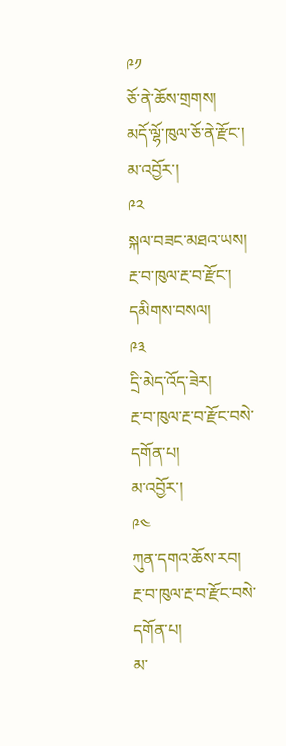༩༡
ཅོ་ནེ་ཆོས་གྲགས།
མདོ་ལྷོ་ཁུལ་ཅོ་ནེ་རྫོང་།
མ་འབྱོར་།
༩༢
སྐལ་བཟང་མཐའ་ཡས།
རྔ་བ་ཁུལ་རྔ་བ་རྫོང་།
དམིགས་བསལ།
༩༣
དྲི་མེད་འོད་ཟེར།
རྔ་བ་ཁུལ་རྔ་བ་རྫོང་བསེ་དགོན་པ།
མ་འབྱོར་།
༩༤
ཀུན་དགའ་ཆོས་རབ།
རྔ་བ་ཁུལ་རྔ་བ་རྫོང་བསེ་དགོན་པ།
མ་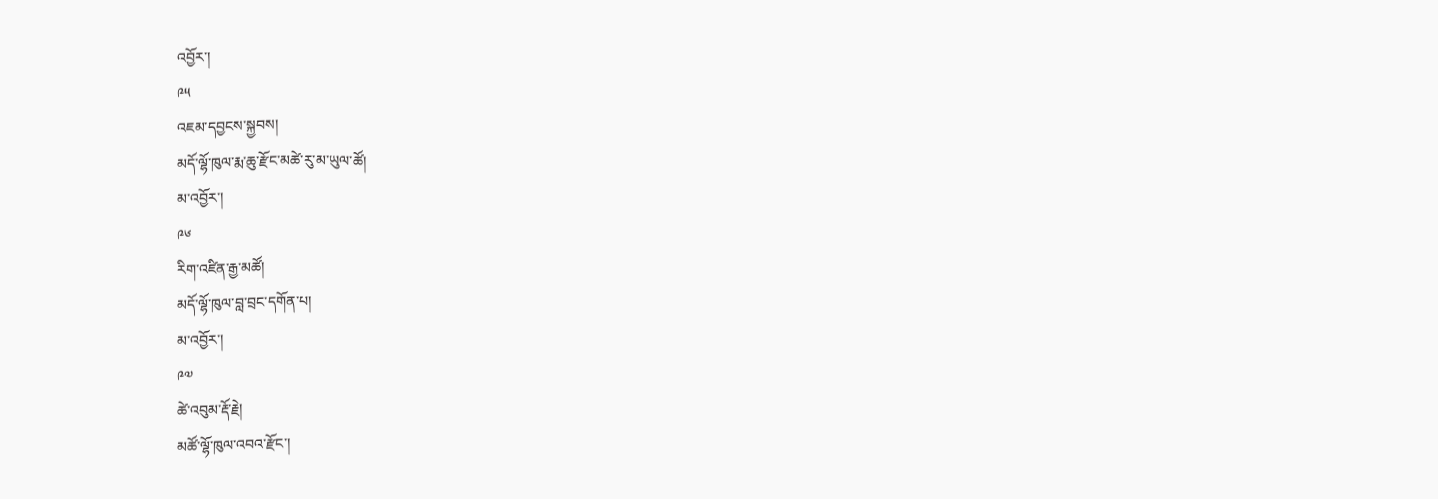འབྱོར་།
༩༥
འཇམ་དབྱངས་སྐྱབས།
མདོ་ལྷོ་ཁུལ་རྨ་ཆུ་རྫོང་མཚེ་རུ་མ་ཡུལ་ཚོ།
མ་འབྱོར་།
༩༦
རིག་འཛིན་རྒྱ་མཚོ།
མདོ་ལྷོ་ཁུལ་བླ་བྲང་དགོན་པ།
མ་འབྱོར་།
༩༧
ཚེ་འབུམ་རྡོ་རྗེ།
མཚོ་ལྷོ་ཁུལ་འབའ་རྫོང་།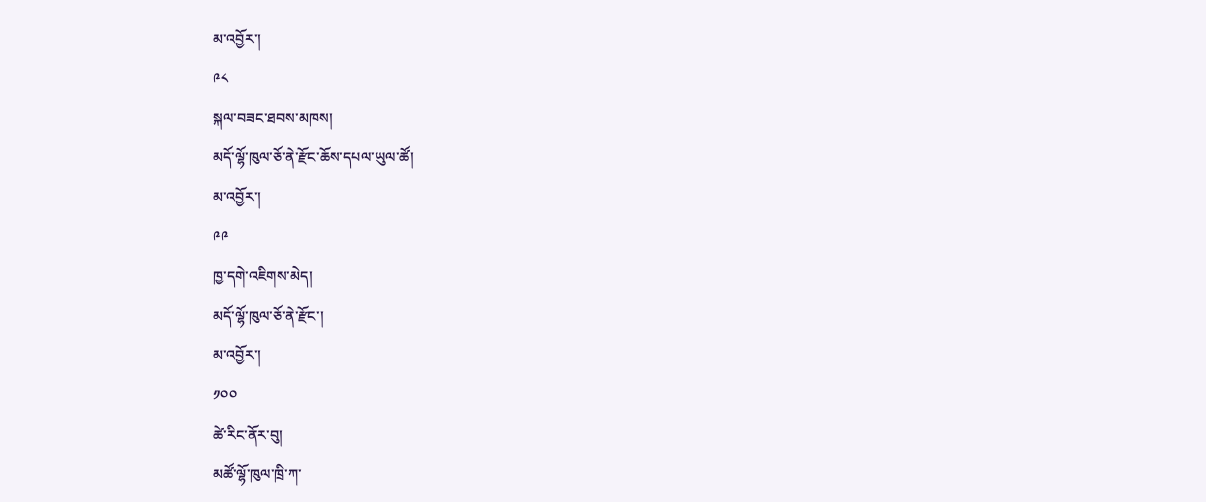མ་འབྱོར་།
༩༨
སྐལ་བཟང་ཐབས་མཁས།
མདོ་ལྷོ་ཁུལ་ཅོ་ནེ་རྫོང་ཆོས་དཔལ་ཡུལ་ཚོ།
མ་འབྱོར་།
༩༩
ཁྱ་དགེ་འཇིགས་མེད།
མདོ་ལྷོ་ཁུལ་ཅོ་ནེ་རྫོང་།
མ་འབྱོར་།
༡༠༠
ཚེ་རིང་ནོར་བུ།
མཚོ་ལྷོ་ཁུལ་ཁྲི་ཀ་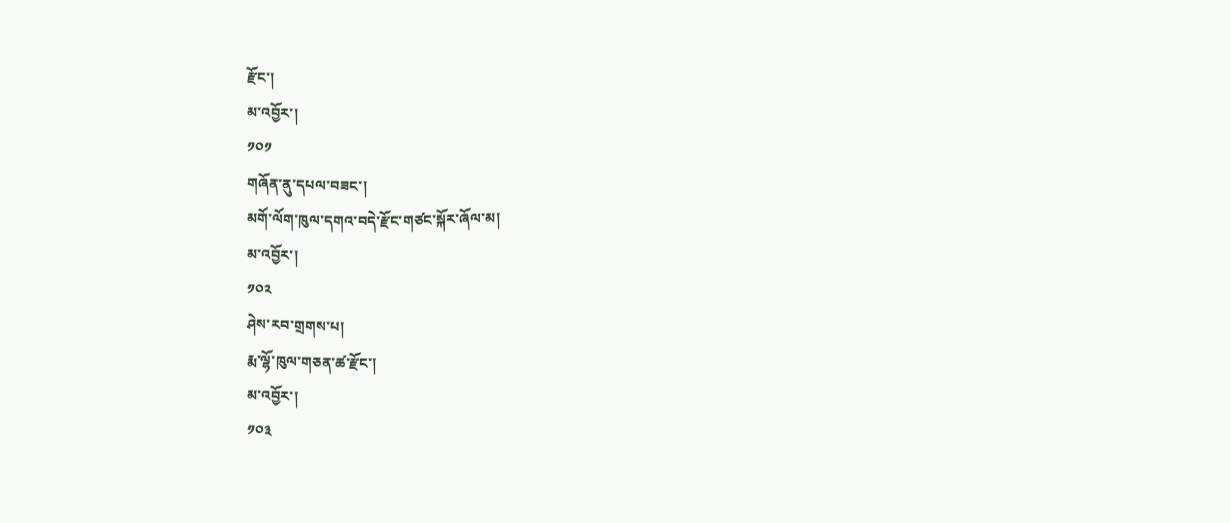རྫོང་།
མ་འབྱོར་།
༡༠༡
གཞོན་ནུ་དཔལ་བཟང་།
མགོ་ལོག་ཁུལ་དགའ་བདེ་རྫོང་གཙང་སྐོར་ཞོལ་མ།
མ་འབྱོར་།
༡༠༢
ཤེས་རབ་གྲགས་པ།
རྨ་ལྷོ་ཁུལ་གཅན་ཚ་རྫོང་།
མ་འབྱོར་།
༡༠༣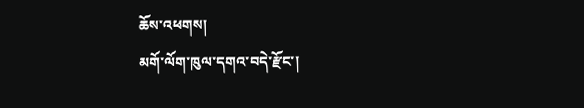ཆོས་འཕགས།
མགོ་ལོག་ཁུལ་དགའ་བདེ་རྫོང་།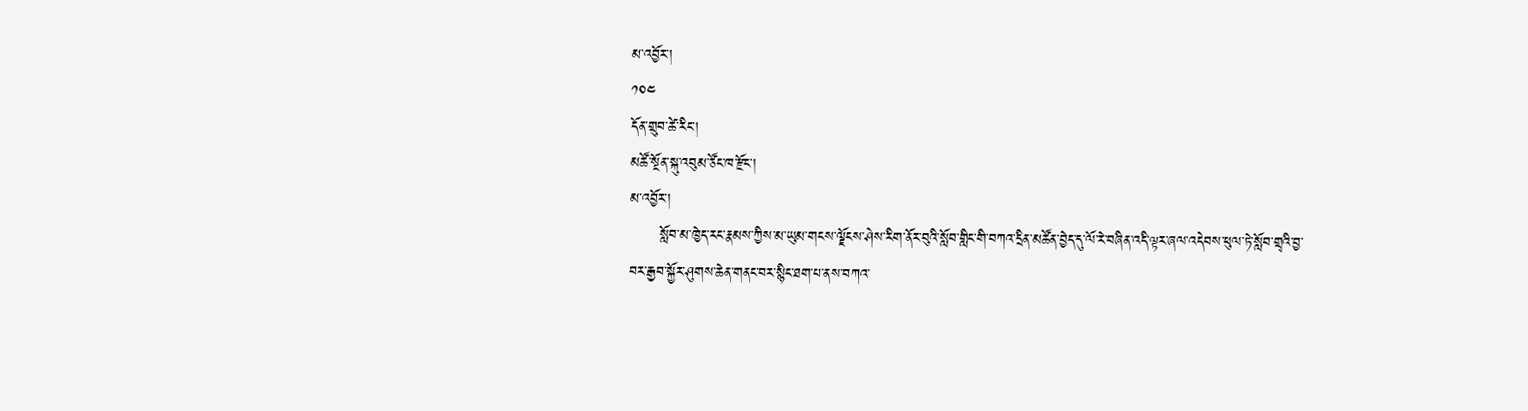མ་འབྱོར་།
༡༠༤
དོན་གྲུབ་ཚེ་རིང་།
མཚོ་སྔོན་སྐུ་འབུམ་ཙོང་ཁ་རྫོང་།
མ་འབྱོར་།
      སློབ་མ་ཁྱེད་རང་རྣམས་ཀྱིས་མ་ཡུམ་གངས་ལྗོངས་ཤེས་རིག་ནོར་བུའི་སློབ་གླིང་གི་བཀའ་དྲིན་མཚོན་བྱེད་དུ་ལོ་རེ་བཞིན་འདི་ལྟར་ཞལ་འདེབས་ཕུལ་ཏེ་སློབ་གྲྭའི་བྱ་བར་རྒྱབ་སྐྱོར་ཤུགས་ཆེན་གནང་བར་སྙིང་ཐག་པ་ནས་བཀའ་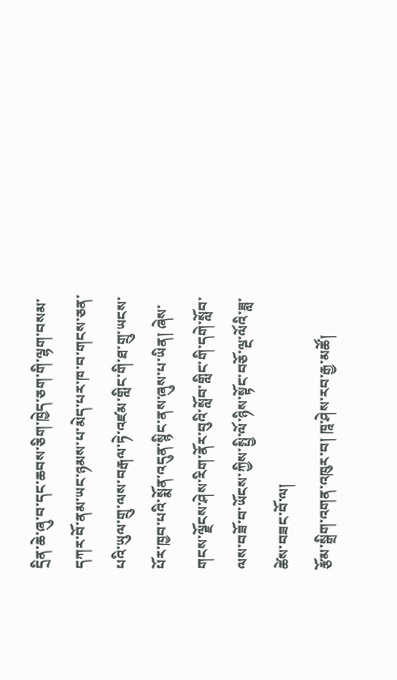དྲིན་ཆེ་ཞུ་བ་དང་ཆབས་ཅིག་ཁྱེད་ཅག་གི་ལྷག་བསམ་དཀར་བོ་ནམ་ཡང་ཉམས་པ་མེད་པར་ཁ་བ་གངས་ཅན་པའི་ཡུལ་གྲུ་ལས་བརྒལ་ཏེ་འཛམ་གླིང་གི་ཐ་གྲུ་ཡངས་པོར་ཁྱབ་པའི་སྨོན་འདུན་སྙིང་ནས་ཞུས་པ་ཡིན། ཞེས་གངས་ལྗོངས་ཤེས་རིག་ནོར་བུའི་སློབ་གླིང་གི་དགེ་སློབ་ལས་བཟོ་བ་ཡོངས་ཀྱིས་སྤྱི་ལོ་ཉིས་སྟོང་བཅོ་ལྔ་ལོའི་ཟླ་ཚེས་བཟང་བོ་ལ།
རྩོམ་སྒྲིག་འགན་འཁུར་བ། ཁཱ་ཤེས་རབ་རྒྱ་མཚོ།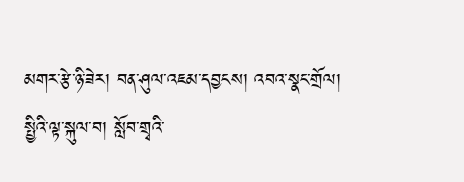མགར་རྩེ་ཉི་ཟེར། བན་ཤུལ་འཇམ་དབྱངས། འབའ་སྣང་གྲོལ།
སྤྱིའི་ལྟ་སྐུལ་བ། སློབ་གྲྭའི་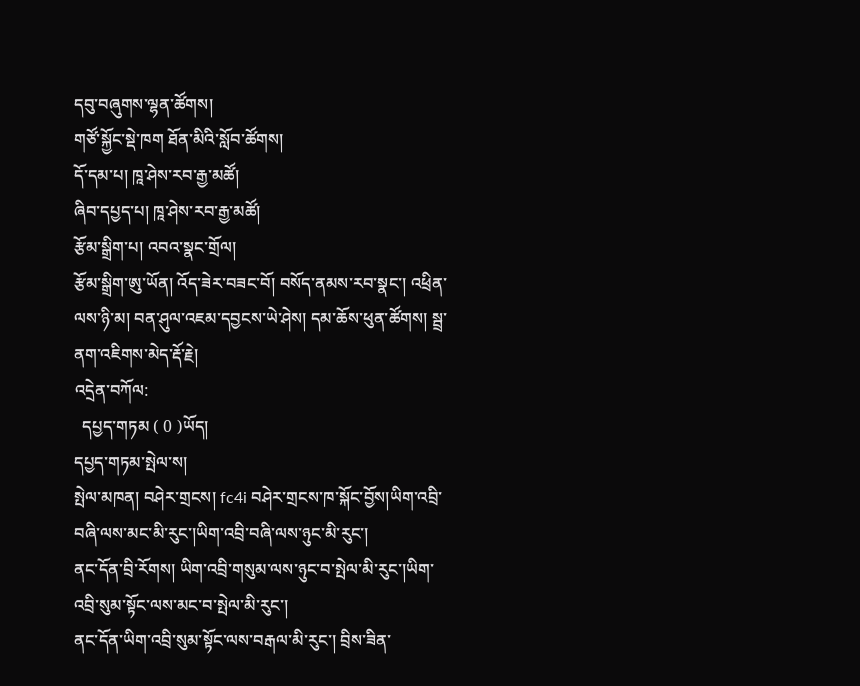དབུ་བཞུགས་ལྷན་ཚོགས།
གཙོ་སྐྱོང་སྡེ་ཁག ཐོན་མིའི་སློབ་ཚོགས།
དོ་དམ་པ། ཁཱ་ཤེས་རབ་རྒྱ་མཚོ།
ཞིབ་དཔྱད་པ། ཁཱ་ཤེས་རབ་རྒྱ་མཚོ།
རྩོམ་སྒྲིག་པ། འབའ་སྣང་གྲོལ།
རྩོམ་སྒྲིག་ཨུ་ཡོན། འོད་ཟེར་བཟང་བོ། བསོད་ནམས་རབ་སྣང་། འཕྲིན་ལས་ཉི་མ། བན་ཤུལ་འཇམ་དབྱངས་ཡེ་ཤེས། དམ་ཆོས་ཕུན་ཚོགས། སྦྲ་ནག་འཇིགས་མེད་རྡོ་རྗེ།
འདྲེན་བཀོལ:
  དཔྱད་གཏམ ( 0 )ཡོད།
དཔྱད་གཏམ་སྤེལ་ས།
སྤེལ་མཁན། བཤེར་གྲངས། fc4i བཤེར་གྲངས་ཁ་སྐོང་བྱོས།ཡིག་འབྲི་བཞི་ལས་མང་མི་རུང་།ཡིག་འབྲི་བཞི་ལས་ཉུང་མི་རུང་།
ནང་དོན་བྲི་རོགས། ཡིག་འབྲི་གསུམ་ལས་ཉུང་བ་སྤེལ་མི་རུང་།ཡིག་འབྲི་སུམ་སྟོང་ལས་མང་བ་སྤེལ་མི་རུང་།
ནང་དོན་ཡིག་འབྲི་སུམ་སྟོང་ལས་བརྒལ་མི་རུང་། བྲིས་ཟིན་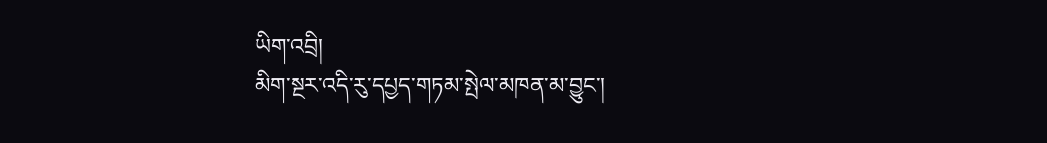ཡིག་འབྲི།
མིག་སྔར་འདི་རུ་དཔྱད་གཏམ་སྤེལ་མཁན་མ་བྱུང་།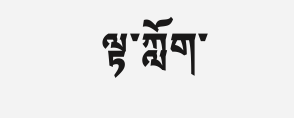ལྟ་ཀློག་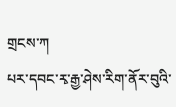གྲངས་ཀ
པར་དབང་རྭ་རྒྱ་ཤེས་རིག་ནོར་བུའི་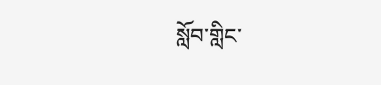སློབ་གླིང་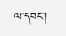ལ་དབང་།